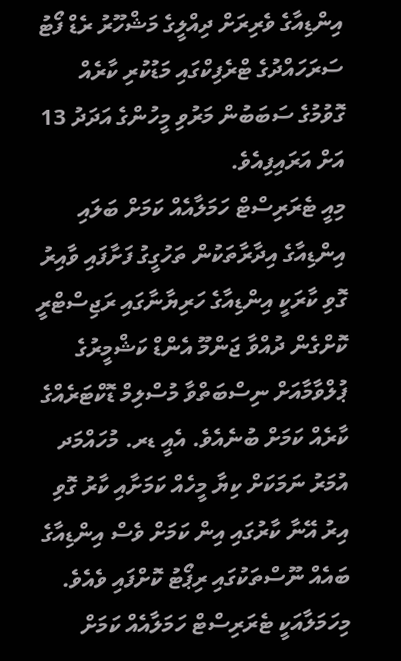އިންޑިއާގެ ވެރިރަށް ދިއްލީގެ މަޝްހޫރު ރެޑް ފޯޓު ސަރަހައްދުގެ ޓްރެފިކްގައި މަޑުކުރި ކާރެއް ގޮވުމުގެ ސަބަބުން މަރުވި މީހުންގެ އަދަދު 13 އަށް އަރައިފިއެވެ.
މިއީ ޓެރަރިސްޓް ހަމަލާއެއް ކަމަށް ބަލައި އިންޑިއާގެ އިދާރާތަކުން ތަހުގީގު ފަށާފައި ވާއިރު ގޮވި ކާރަކީ އިންޑިއާގެ ހަރިޔާނާގައި ރަޖިސްޓްރީ ކޮށްގެން ދުއްވާ ޖަންމޫ އެންޑް ކަޝްމީރުގެ ޕުލްވާމާއަށް ނިސްބަތްވާ މުސްލިމް ޑޮކްޓަރެއްގެ ކާރެއް ކަމަށް ބުނެއެވެ. އެއީ ޑރ. މުހައްމަދ އުމަރު ނަމަކަށް ކިޔާ މީހެއް ކަމަށާއި ކާރު ގޮވި އިރު އޭނާ ކާރުގައި އިން ކަމަށް ވެސް އިންޑިއާގެ ބައެއް ނޫސްތަކުގައި ރިޕޯޓު ކޮށްފައި ވެއެވެ.
މިހަމަލާއަކީ ޓެރަރިސްޓް ހަމަލާއެއް ކަމަށް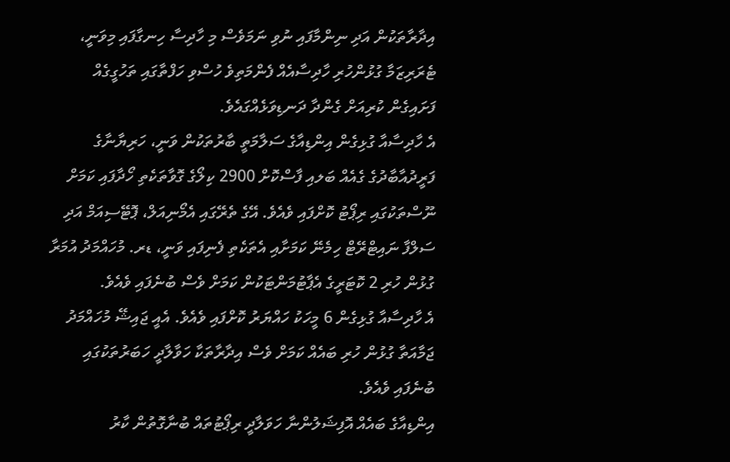އިދާރާތަކުން އަދި ނިންމާފައި ނުވި ނަމަވެސް މި ހާދިސާ ހިނގާފައި މިވަނީ، ޓެރަރިޒަމާ ގުޅުންހުރި ހާދިސާއެއް ފެންމަތިވެ ހުސްވި ހަފްތާގައި ތަހުގީގެއް ފަށައިގެން ކުރިއަށް ގެންދާ ދަނޑިވަޅެއްގައެވެ.
އެ ހާދިސާއާ ގުޅިގެން އިންޑިއާގެ ސަލާމަތީ ބާރުތަކުން ވަނީ، ހަރިޔާނާގެ ފަރީދުއާބާދުގެ ގެއެއް ބަލއި ފާސްކޮށް 2900 ކިލޯގެ ގޮވާތަކެތި ހޯދާފައި ކަމަށް ނޫސްތަކުގައި ރިޕޯޓު ކޮށްފައި ވެއެވެ. އޭގެ ތެރޭގައި އެމޯނިއަލް، ޕޮޓޭސިއަމް އަދި ސަލްފާ ނައިޓްރޭޓް ހިމެނޭ ކަމަށާއި އެތަކެތި ފެނިފައި ވަނީ، ޑރ. މުހައްމަދު އުމަރާ ގުޅުން ހުރި 2 ކޮޓަރީގެ އެޕާޓުމަންޓަކުން ކަމަށް ވެސް ބުނެފައި ވެއެވެ.
އެ ހާދިސާއާ ގުޅިގެން 6 މީހަކު ހައްޔަރު ކޮށްފައި ވެއެވެ. އެއީ ޖައިޝޭ މުހައްމަދު ޖަމާއަތާ ގުޅުން ހުރި ބައެއް ކަމަށް ވެސް އިދާރާތަކާ ހަވާލާދީ ހަބަރުތަކުގައި ބުނެފައި ވެއެވެ.
އިންޑިއާގެ ބައެއް އޮފިޝަލުންނާ ހަވަލާދީ ރިޕޯޓުތައް ބުނާގޮތުން ކާރު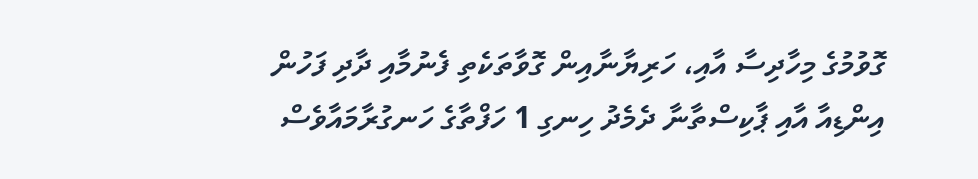ގޮވުމުގެ މިހާދިސާ އާއި، ހަރިޔާނާއިން ގޮވާތަކެތި ފެނުމާއި ދާދި ފަހުން އިންޑިއާ އާއި ޕާކިސްތާނާ ދެމެދު ހިނގި 1 ހަފްތާގެ ހަނގުރާމައާވެސް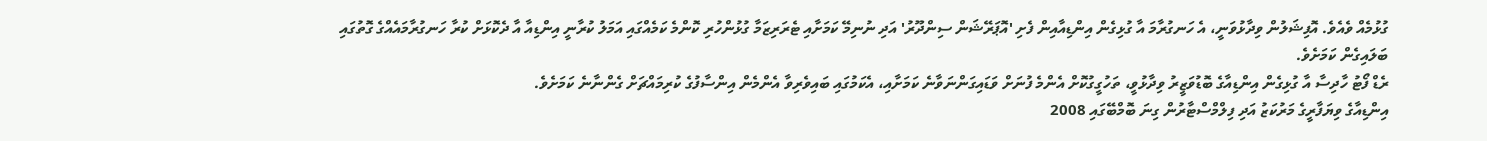ގުޅުމެއް ވެއެވެ. އޮފިޝަލުން ވިދާޅުވަނީ، އެ ހަނގުރާމަ އާ ގުޅިގެން އިންޑިއާއިން ފެށި 'އޮޕަރޭޝަން ސިންދޫރު' އަދި ނުނިމޭ ކަމަށާއި ޓެރަރިޒަމާ ގުޅުންހުރި ކޮންމެ ކަމެއްގައި އަމަލު ކުރާނީ އިންޑިއާ އާ ދެކޮޅަށް ކުރާ ހަނގުރާމައެއްގެ ގޮތުގައި ބަލައިގެން ކަމަށެވެ.
ރެޑް ފޯޓު ހާދިސާ އާ ގުޅިގެން އިންޑިއާގެ ބޮޑުވަޒީރު ވިދާޅުވީ، ތަހުގީގުކޮށް އެންމެ ފުނަށް ވަޑައިގަންނަވާނެ ކަމަށާއި، އެކަމުގައި ބައިވެރިވާ އެންމެން އިންސާފުގެ ކުރިމައްޗަށް ގެންނާނެ ކަމަށެވެ.
އިންޑިއާގެ ވިޔަފާރީގެ މަރުކަޒު އަދި ފިލްމްސްޓާރުން ގިނަ ބޮމްބޭގައި 2008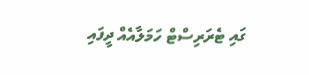ގައި ޓެރަރިސްޓް ހަމަލާއެއް ދީފައި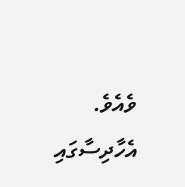ވެއެވެ. އެހާދިސާގައި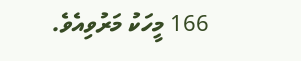166 މީހަކު މަރުވިއެވެ.